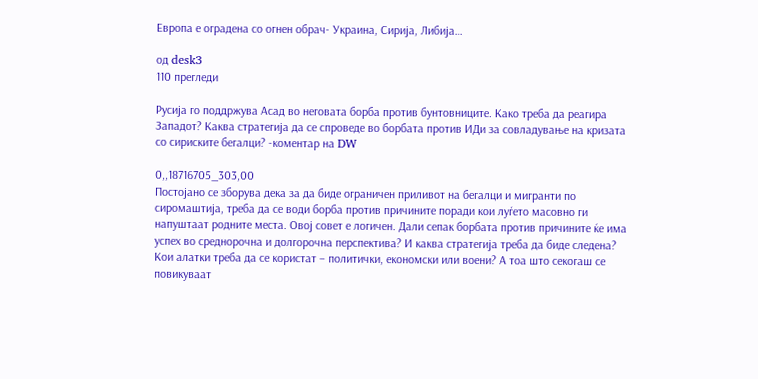Европа е оградена со огнен обрач- Украина, Сирија, Либија…

од desk3
110 прегледи

Русија го поддржува Асад во неговата борба против бунтовниците. Како треба да реагира Западот? Каква стратегија да се спроведе во борбата против ИДи за совладување на кризата со сириските бегалци? -коментар на DW

0,,18716705_303,00
Постојано се зборува дека за да биде ограничен приливот на бегалци и мигранти по сиромаштија, треба да се води борба против причините поради кои луѓето масовно ги напуштаат родните места. Овој совет е логичен. Дали сепак борбата против причините ќе има успех во среднорочна и долгорочна перспектива? И каква стратегија треба да биде следена? Кои алатки треба да се користат – политички, економски или воени? А тоа што секогаш се повикуваат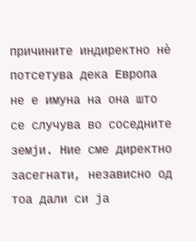причините индиректно нè потсетува дека Европа не е имуна на она што се случува во соседните земји. Ние сме директно засегнати, независно од тоа дали си ја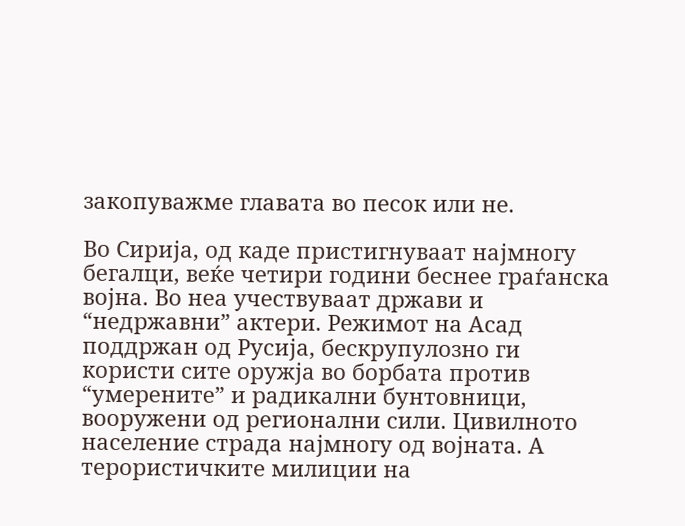закопуважме главата во песок или не.

Во Сирија, од каде пристигнуваат најмногу бегалци, веќе четири години беснее граѓанска војна. Во неа учествуваат држави и “недржавни” актери. Режимот на Асад поддржан од Русија, бескрупулозно ги користи сите оружја во борбата против “умерените” и радикални бунтовници, вооружени од регионални сили. Цивилното население страда најмногу од војната. А терористичките милиции на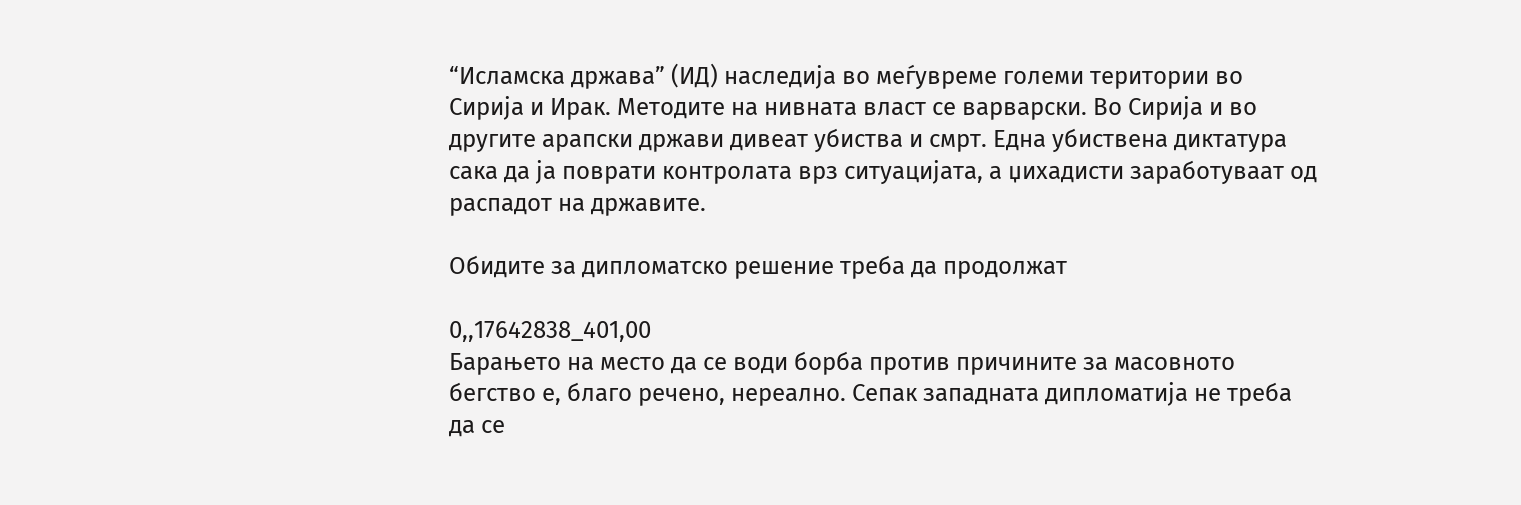“Исламска држава” (ИД) наследија во меѓувреме големи територии во Сирија и Ирак. Методите на нивната власт се варварски. Во Сирија и во другите арапски држави дивеат убиства и смрт. Една убиствена диктатура сака да ја поврати контролата врз ситуацијата, а џихадисти заработуваат од распадот на државите.

Обидите за дипломатско решение треба да продолжат

0,,17642838_401,00
Барањето на место да се води борба против причините за масовното бегство е, благо речено, нереално. Сепак западната дипломатија не треба да се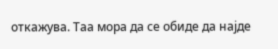откажува. Таа мора да се обиде да најде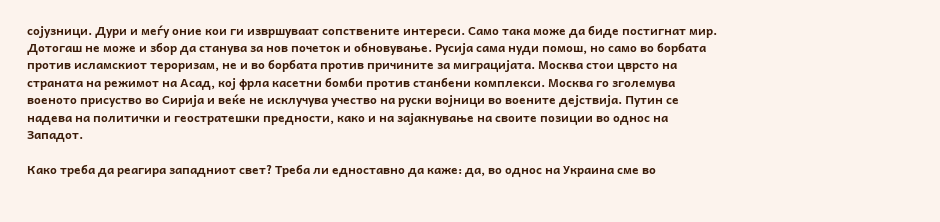сојузници. Дури и меѓу оние кои ги извршуваат сопствените интереси. Само така може да биде постигнат мир. Дотогаш не може и збор да станува за нов почеток и обновување. Русија сама нуди помош, но само во борбата против исламскиот тероризам, не и во борбата против причините за миграцијата. Москва стои цврсто на страната на режимот на Асад, кој фрла касетни бомби против станбени комплекси. Москва го зголемува военото присуство во Сирија и веќе не исклучува учество на руски војници во воените дејствија. Путин се надева на политички и геостратешки предности, како и на зајакнување на своите позиции во однос на Западот.

Како треба да реагира западниот свет? Треба ли едноставно да каже: да, во однос на Украина сме во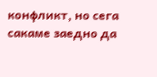конфликт, но сега сакаме заедно да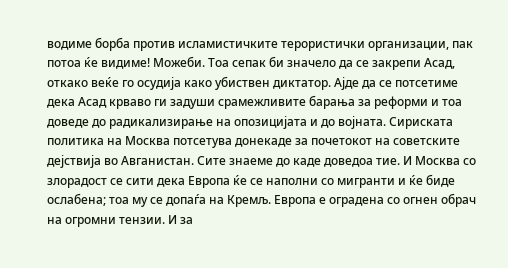водиме борба против исламистичките терористички организации, пак потоа ќе видиме! Можеби. Тоа сепак би значело да се закрепи Асад, откако веќе го осудија како убиствен диктатор. Ајде да се потсетиме дека Асад крваво ги задуши срамежливите барања за реформи и тоа доведе до радикализирање на опозицијата и до војната. Сириската политика на Москва потсетува донекаде за почетокот на советските дејствија во Авганистан. Сите знаеме до каде доведоа тие. И Москва со злорадост се сити дека Европа ќе се наполни со мигранти и ќе биде ослабена; тоа му се допаѓа на Кремљ. Европа е оградена со огнен обрач на огромни тензии. И за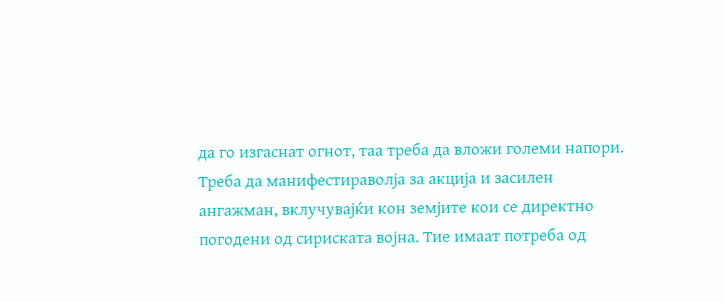да го изгаснат огнот, таа треба да вложи големи напори. Треба да манифестираволја за акција и засилен ангажман, вклучувајќи кон земјите кои се директно погодени од сириската војна. Тие имаат потреба од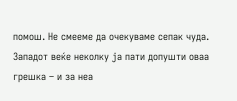помош. Не смееме да очекуваме сепак чуда. Западот веќе неколку ја пати допушти оваа грешка – и за неа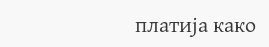платија како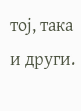тој, така и други.